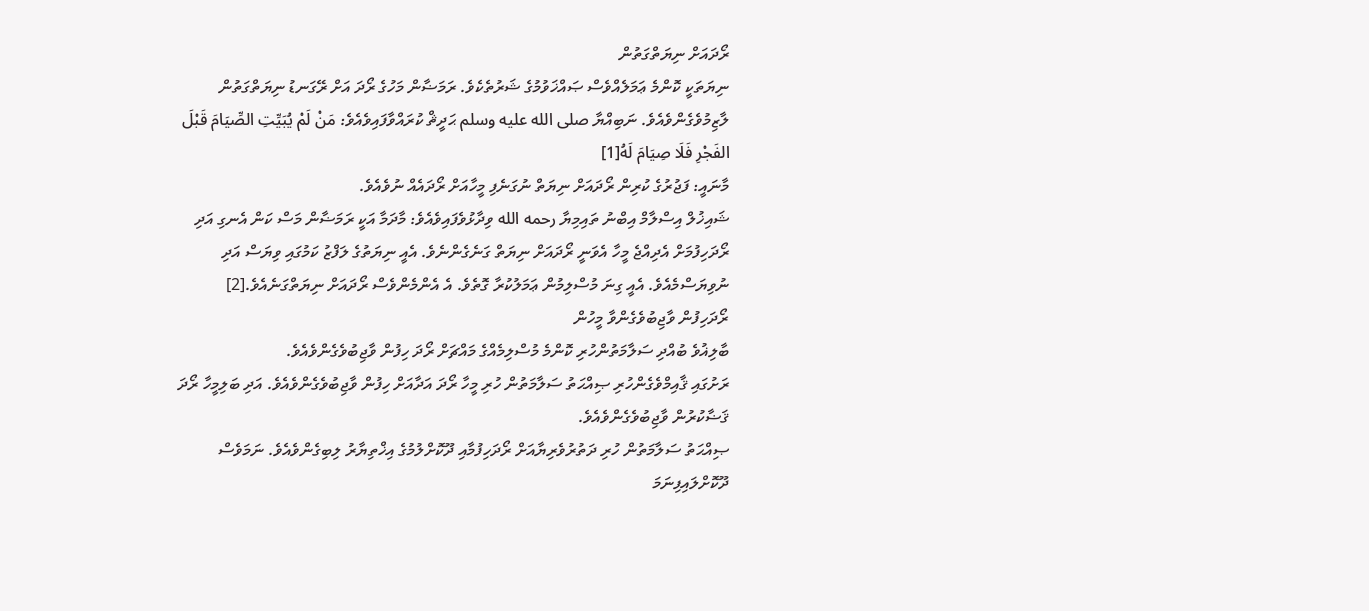ރޯދައަށް ނިޔަތްގަތުން
ނިޔަތަކީ ކޮންމެ ޢަމަލެއްވެސް ޞައްޚަވުމުގެ ޝަރުތެކެވެ. ރަމަޟާން މަހުގެ ރޯދަ އަށް ރޭގަނޑު ނިޔަތްގަތުން ލާޒިމުވެގެންވެއެވެ. ނަބިއްޔާ صلى الله عليه وسلم ޙަދީޘް ކުރައްވާފައިވެއެވެ: مَنْ لَمْ يُبَيِّتِ الصِّيَامَ قَبْلَ الفَجْرِ فَلَا صِيَامَ لَهُ[1]
މާނައީ: ފަޖުރުގެ ކުރިން ރޯދައަށް ނިޔަތް ނުގަނެފި މީހާއަށް ރޯދައެއް ނުވެއެވެ.
ޝައިޚުލް އިސްލާމް އިބްނު ތައިމިޔާ رحمه الله ވިދާޅުވެފައިވެއެވެ: މާދަމާ އަކީ ރަމަޟާން މަސް ކަން އެނގި އަދި ރޯދަހިފުމަށް އެދިއްޖެ މީހާ އެވަނީ ރޯދައަށް ނިޔަތް ގަނެގެންނެވެ. އެއީ ނިޔަތުގެ ލަފްޒު ކަމުގައި ވިޔަސް އަދި ނުވިޔަސްމެއެވެ. އެއީ ގިނަ މުސްލިމުން ޢަމަލުކުރާ ގޮތެވެ. އެ އެންމެންވެސް ރޯދައަށް ނިޔަތްގަނެއެވެ.[2]
ރޯދަހިފުން ވާޖިބުވެގެންވާ މީހުން
ބާލިޣުވެ ބުއްދި ސަލާމަތުންހުރި ކޮންމެ މުސްލިމެއްގެ މައްޗަށް ރޯދަ ހިފުން ވާޖިބުވެގެންވެއެވެ.
ރަށުގައި ޤާއިމްވެގެންހުރި ޞިއްޙަތު ސަލާމަތުން ހުރި މީހާ ރޯދަ އަދާއަށް ހިފުން ވާޖިބުވެގެންވެއެވެ. އަދި ބަލިމީހާ ރޯދަ ޤަޟާކުރުން ވާޖިބުވެގެންވެއެވެ.
ޞިއްޙަތު ސަލާމަތުން ހުރި ދަތުރުވެރިޔާއަށް ރޯދަހިފުމާއި ދޫކޮށްލުމުގެ އިޚްތިޔާރު ލިބިގެންވެއެވެ. ނަމަވެސް ދޫކޮށްލައިފިނަމަ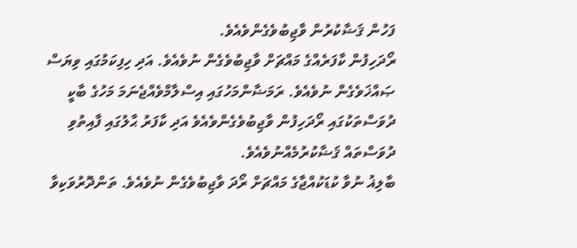ފަހުން ޤަޟާކުރުން ވާޖިބުވެގެންވެއެވެ.
ރޯދަހިފުން ކާފަރެއްގެ މައްޗަށް ވާޖިބުވެގެން ނުވެއެވެ. އަދި ހިފިކަމުގައި ވިޔަސް ޞައްޚަވެގެން ނުވެއެވެ. ރަމަޟާންމަހުގައި އިސްލާމްވެއްޖެނަމަ މަހުގެ ބާކީ ދުވަސްތަކުގައި ރޯދަހިފުން ވާޖިބުވެގެންވެއެވެ އަދި ކާފަރު ޙާލުގައި ފާއިތުވި ދުވަސްތައް ޤަޟާކުރުމެއްނުވެއެވެ.
ބާލިޣު ނުވާ ކުޑަކުއްޖާގެ މައްޗަށް ރޯދަ ވާޖިބުވެގެން ނުވެއެވެ. ތަންދޮރުވަކިވާ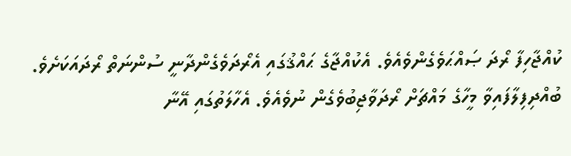ކުއްޖާހިފާ ރޯދަ ޞައްޙަވެގެންވެއެވެ. އެކުއްޖާގެ ޙައްޤުގައި އެރޯދަވެގެންދާނީ ސުންނަތް ރޯދައަކަށެވެ.
ބުއްދިފިލާފައިވާ މީހާގެ މައްޗަށް ރޯދަވާޖިބުވެގެން ނުވެއެވެ. އެހާލަތުގައި އޭނާ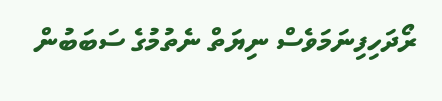ރޯދަހިފިނަމަވެސް ނިޔަތް ނެތުމުގެ ސަބަބުން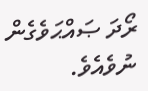ރޯދަ ޞައްޙަވެގެން ނުވެއެވެ.